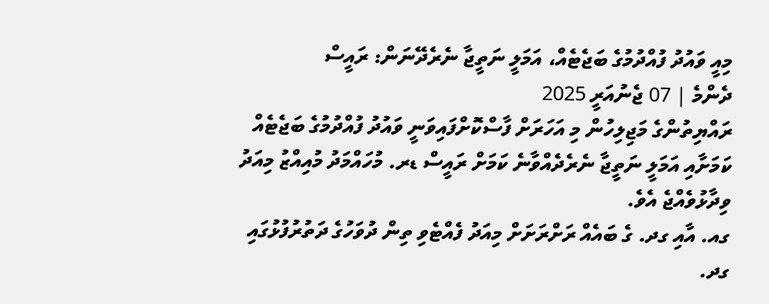މިއީ ވައުދު ފުއްދުމުގެ ބަޖެޓެއް، އަމަލީ ނަތީޖާ ނެރެދޭނަން: ރައީސް
ދެންމެ | 07 ޖެނުއަރީ 2025
ރައްޔިތުންގެ މަޖިލިހުން މި އަހަރަށް ފާސްކޮށްފައިވަނީ ވައުދު ފުއްދުމުގެ ބަޖެޓެއް ކަމަށާއި އަމަލީ ނަތީޖާ ނެރެދެއްވާނެ ކަމަށް ރައީސް ޑރ. މުހައްމަދު މުއިއްޒު މިއަދު ވިދާޅުވެއްޖެ އެވެ.
ގއ. އާއި ގދ. ގެ ބައެއް ރަށްރަށަށް މިއަދު ފެއްޓެވި ތިން ދުވަހުގެ ދަތުރުފުޅުގައި ގދ.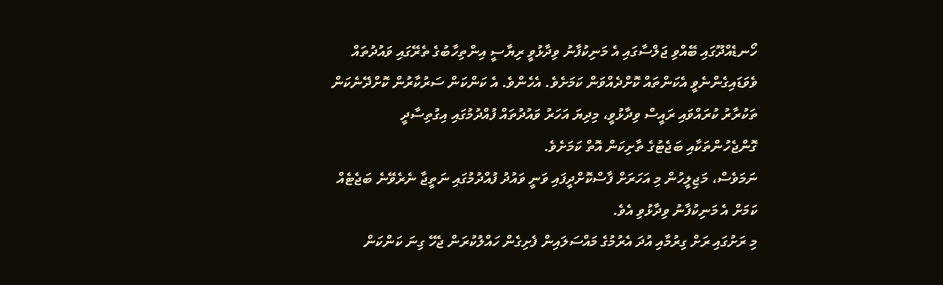ހޯނޑެއްދޫގައި ބޭއްވި ޖަލްސާގައި އެ މަނިކުފާނު ވިދާޅުވީ ރިޔާސީ އިންތިހާބުގެ ތެރޭގައި ވައުދުތައް ވެވަޑައިގެންނެވީ އެކަންތައް ކޮށްދެއްވަން ކަމަށެވެ. އެހެންވެ. އެ ކަންކަން ސަރުކާރުން ކޮށްދޭނެކަން ތަކުރާރު ކުރައްވައި ރައީސް ވިދާޅުވީ، މިދިޔަ އަހަރު ވައުދުތައް ފުއްދުމުގައި އިގުތިސާދީ ގޮންޖެހުންތަކާއި ބަޖެޓުގެ ތާށިކަން އޮތް ކަމަށެވެ.
ނަމަވެސް، މަޖިލީހުން މި އަހަރަށް ފާސްކޮށްދީފައި ވަނީ ވައުދު ފުއްދުމުގައި ނަތީޖާ ނެރެވޭނެ ބަޖެޓެއް ކަމަށް އެ މަނިކުފާނު ވިދާޅުވި އެވެ.
މި ރަށުގައި ރަށް ގިރުމާއި އުދަ އެރުމުގެ މައްސަލައިން ފެށިގެން ހައްލުކުރަން ޖެހޭ ގިނަ ކަންކަން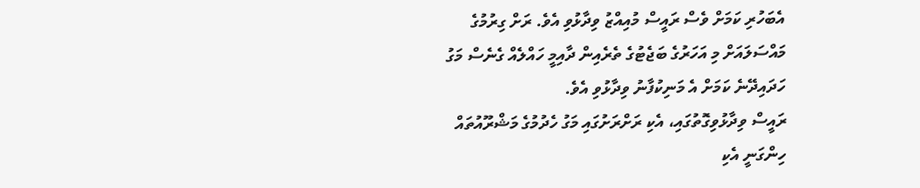އެބަހުރި ކަމަށް ވެސް ރައީސް މުއިއްޒު ވިދާޅުވި އެވެ. ރަށް ގިރުމުގެ މައްސަލައަށް މި އަހަރުގެ ބަޖެޓުގެ ތެރެއިން ދާއިމީ ހައްލެއް ގެނެސް މަގު ހަދައިދޭނެ ކަމަށް އެ މަނިކުފާނު ވިދާޅުވި އެވެ.
ރައީސް ވިދާޅުވިގޮތުގައި، އެކި ރަށްރަށުގައި މަގު ހެދުމުގެ މަޝްރޫއުތައް ހިންގަނީ އެކި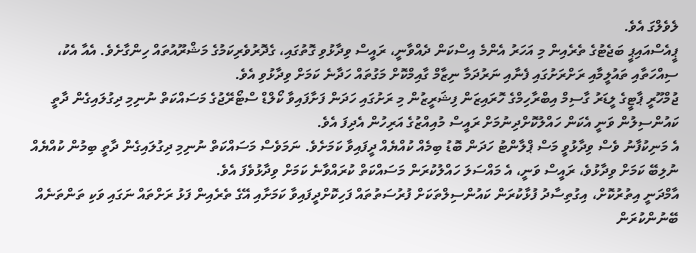ލެވެލްގަ އެވެ.
ޕީއެސްއައިޕީ ބަޖެޓުގެ ތެރެއިން މި އަހަރު އެންމެ އިސްކަން ދެއްވާނީ، ރައީސް ވިދާޅުވި ގޮތުގައި، ގެދޮރުވެރިކަމުގެ މަޝްރޫއުތައް ހިންގާށެވެ. އެއާ އެކު، ސިއްހަތާއި ތައުލީމާއި ރަށްރަށުގައި ފެނާއި ނަރުދަމާ ނިޒާމް ގާއިމްކޮށް މަގުތައް ހަދާނެ ކަމަށް ވިދާޅުވި އެވެ.
ޖުމްހޫރީ ޕާޓީގެ ލީޑަރު ގާސިމް އިބްރާހިމްގެ ހޮރައިޒަން ފިޝަރީޒުން މި ރަށުގައި ހަދަން ފަށާފައިވާ ކޯލްޑް ސްޓޯރޭޖުގެ މަސައްކަތް ނުނިމި ދިގުލައިގެން ދާތީ ކައުންސިލުން ވަނީ އެކަން ހައްލުކޮށްދިނުމަށް ރައީސް މުއިއްޒުގެ އަރިހުން އެދިފަ އެވެ.
އެ މަނިކުފާނު ވެސް ވިދާޅުވީ މަސް ޕްލާންޓު ހަދަން ބޮޑު ބިމެއް ކުއްޔެއް ދީފައިވާ ކަމަށެވެ. ނަމަވެސް މަސައްކަތް ނުނިމި ދިގުލައިގެން ދާތީ ބިމުން ކުއްޔެއް ނުލިބޭ ކަމަށް ވިދާޅުވެ، ރައީސް ވަނީ، އެ މައްސަލަ ހައްލުކުރަން މަސައްކަތް ކުރައްވާނެ ކަމަށް ވިދާޅުވެފަ އެވެ.
އާމްދަނީ އިތުރުކޮށް، އިގުތިސާދު ފުޅާކުރަން ކައުންސިލްތަކަށް ފުރުސަތުތައް ފަހިކޮށްދީފައިވާ ކަމަށާއި އޭގެ ތެރެއިން ފަޅު ރަށްތައް ނަގައި ވަކި ތަންތަނެއް ބޭނުންކުރަން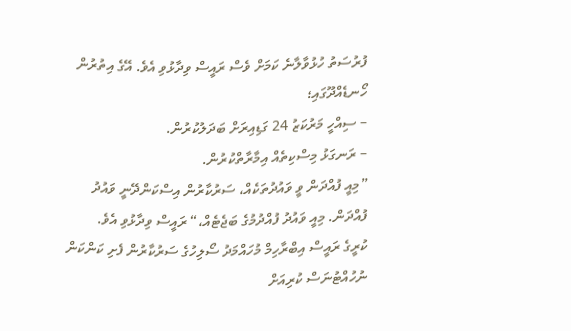ފުރުސަތު ހުޅުވާލާނެ ކަމަށް ވެސް ރައީސް ވިދާޅުވި އެވެ. އޭގެ އިތުރުން ހޯނޑެއްދޫގައި؛
– ސިއްހީ މަރުކަޒު 24 ގަޑިއިރަށް ބަދަލުކުރުން.
– ރަނގަޅު މިސްކިތެއް އިމާރާތްކުރުން.
”މިއީ ފުއްދަން ވީ ވައުދުތަކެއް، ސަރުކާރުން އިސްކަންދޭނީ ވައުދު ފުއްދަން. މިއީ ވައުދު ފުއްދުމުގެ ބަޖެޓެއް،“ ރައީސް ވިދާޅުވި އެވެ.
ކުރީގެ ރައީސް އިބްރާހިމް މުހައްމަދު ސޯލިހުގެ ސަރުކާރުން ފެށި ކަންކަން ނުހުއްޓުނަސް ކުރިއަށް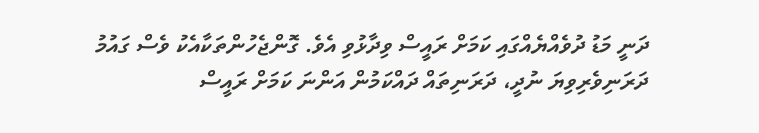ދަނީ މަޑު ދުވެއްޔެއްގައި ކަމަށް ރައީސް ވިދާޅުވި އެވެ. ގޮންޖެހުންތަކާއެކު ވެސް ގައުމު ދަރަނިވެރިވިޔަ ނުދީ، ދަރަނިތައް ދައްކަމުން އަންނަ ކަމަށް ރައީސް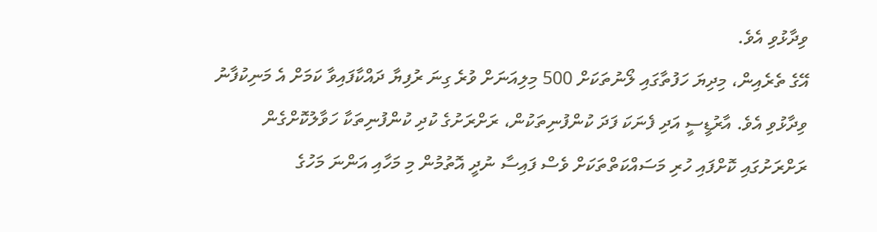ވިދާޅުވި އެވެ.
އޭގެ ތެރެއިން، މިދިޔަ ހަފުތާގައި ލޯނުތަކަށް 500 މިލިއަނަށް ވުރެ ގިނަ ރުފިޔާ ދައްކާފައިވާ ކަމަށް އެ މަނިކުފާނު ވިދާޅުވި އެވެ. އާރުޑީސީ އަދި ފެނަކަ ފަދަ ކުންފުނިތަކުން، ރަށްރަށުގެ ކުދި ކުންފުނިތަކާ ހަވާލުކޮށްގެން ރަށްރަށުގައި ކޮށްފައި ހުރި މަސައްކަތްތަކަށް ވެސް ފައިސާ ނުދީ އޮތުމުން މި މަހާއި އަންނަ މަހުގެ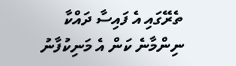ތެރޭގައި އެ ފައިސާ ދައްކާ ނިންމާނެ ކަން އެ މަނިކުފާނު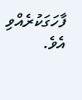ފާހަގަކުރެއްވި އެވެ.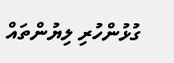ގުޅުންހުރި ލިޔުންތައް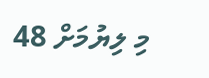މި ލިޔުމަށް 48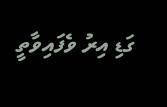ގަޑި އިރު ވެފައިވާތީ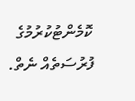ކޮމެންޓުކުރުމުގެ ފުރުސަތެއް ނެތް.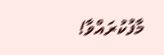މާފުކުރައްވާ!